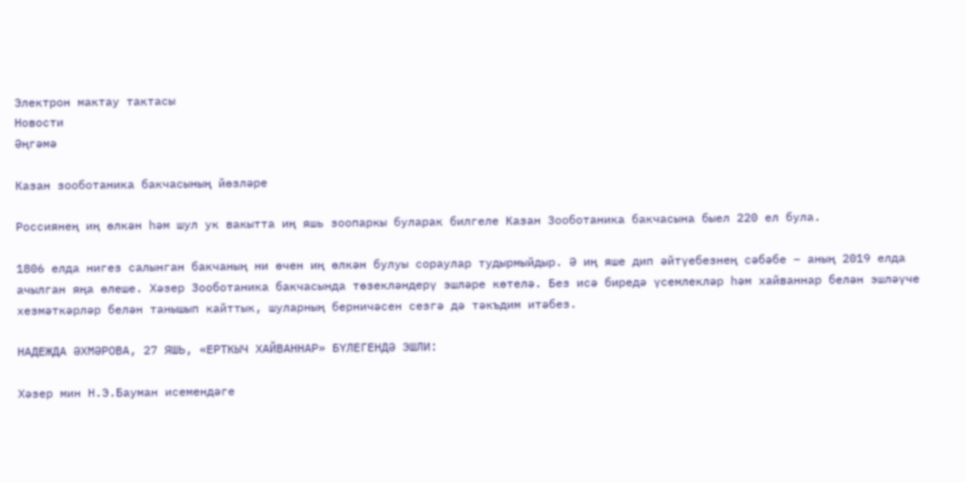Электрон мактау тактасы
Новости
Әңгәмә

Казан зооботаника бакчасының йөзләре

Россиянең иң өлкән һәм шул ук вакытта иң яшь зоопаркы буларак билгеле Казан Зооботаника бакчасына быел 220 ел була.

1806 елда нигез салынган бакчаның ни өчен иң өлкән булуы сораулар тудырмыйдыр. Ә иң яше дип әйтүебезнең сәбәбе – аның 2019 елда ачылган яңа өлеше. Хәзер Зооботаника бакчасында төзекләндерү эшләре көтелә. Без исә биредә үсемлекләр һәм хайваннар белән эшләүче хезмәткәрләр белән танышып кайттык, шуларның берничәсен сезгә дә тәкъдим итәбез.

НАДЕЖДА ӘХМӘРОВА, 27 ЯШЬ, «ЕРТКЫЧ ХАЙВАННАР» БҮЛЕГЕНДӘ ЭШЛИ:

Хәзер мин Н.Э.Бауман исемендәге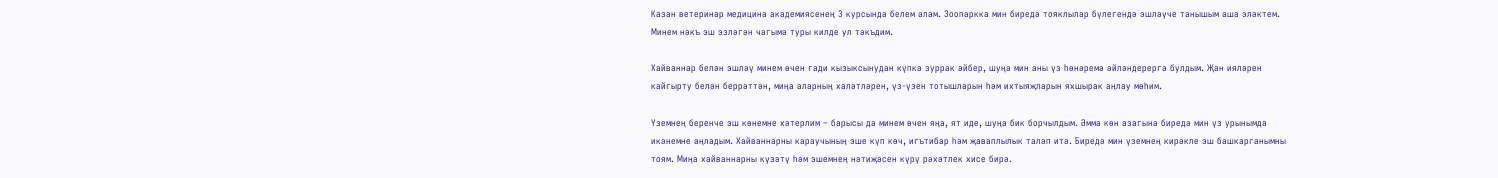Казан ветеринар медицина академиясенең 3 курсында белем алам. Зоопаркка мин биредә тояклылар бүлегендә эшләүче танышым аша эләктем. Минем нәкъ эш эзләгән чагыма туры килде ул тәкъдим.

Хайваннар белән эшләү минем өчен гади кызыксынудан күпкә зуррак әйбер, шуңа мин аны үз һөнәремә әйләндерергә булдым. Җан ияләрен кайгырту белән беррәттән, миңа аларның халәтләрен, үз-үзен тотышларын һәм ихтыяҗларын яхшырак аңлау мөһим.

Үземнең беренче эш көнемне хәтерлим – барысы да минем өчен яңа, ят иде, шуңа бик борчылдым. Әмма көн азагына биредә мин үз урынымда икәнемне аңладым. Хайваннарны караучының эше күп көч, игътибар һәм җаваплылык таләп итә. Биредә мин үземнең кирәкле эш башкарганымны тоям. Миңа хайваннарны күзәтү һәм эшемнең нәтиҗәсен күрү рәхәтлек хисе бирә.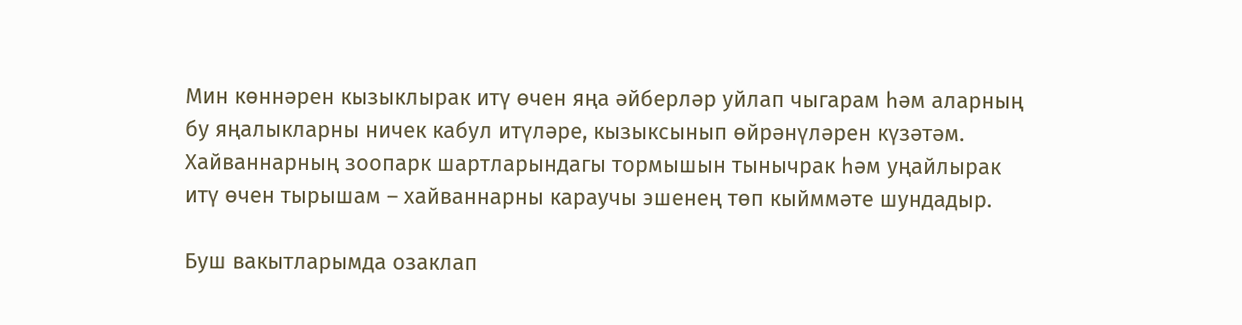Мин көннәрен кызыклырак итү өчен яңа әйберләр уйлап чыгарам һәм аларның бу яңалыкларны ничек кабул итүләре, кызыксынып өйрәнүләрен күзәтәм. Хайваннарның зоопарк шартларындагы тормышын тынычрак һәм уңайлырак итү өчен тырышам – хайваннарны караучы эшенең төп кыйммәте шундадыр.

Буш вакытларымда озаклап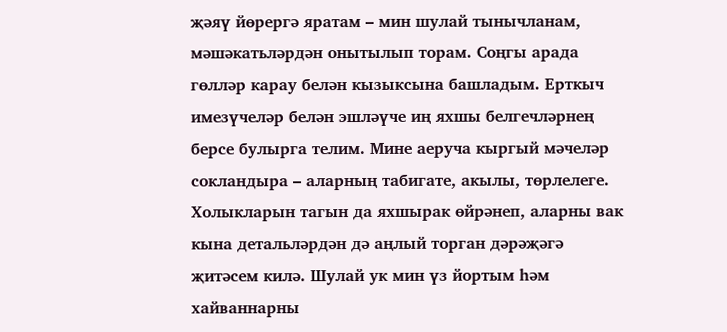җәяү йөрергә яратам – мин шулай тынычланам, мәшәкатьләрдән онытылып торам. Соңгы арада гөлләр карау белән кызыксына башладым. Ерткыч имезүчеләр белән эшләүче иң яхшы белгечләрнең берсе булырга телим. Мине аеруча кыргый мәчеләр сокландыра – аларның табигате, акылы, төрлелеге. Холыкларын тагын да яхшырак өйрәнеп, аларны вак кына детальләрдән дә аңлый торган дәрәҗәгә җитәсем килә. Шулай ук мин үз йортым һәм хайваннарны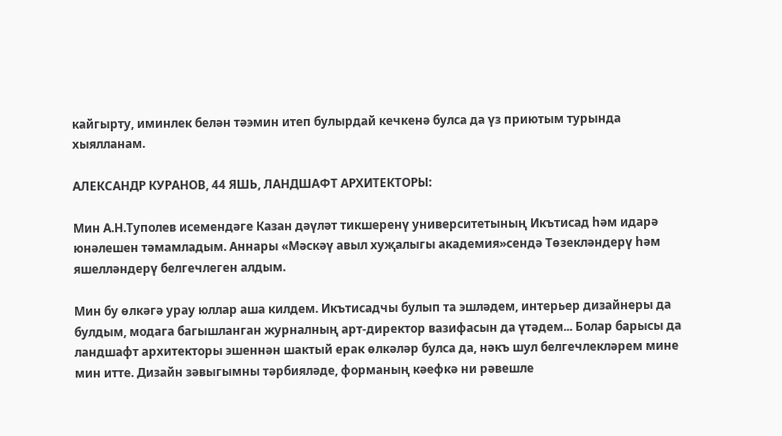кайгырту, иминлек белән тәэмин итеп булырдай кечкенә булса да үз приютым турында хыялланам.

АЛЕКСАНДР КУРАНОВ, 44 ЯШЬ, ЛАНДШАФТ АРХИТЕКТОРЫ:

Мин А.Н.Туполев исемендәге Казан дәүләт тикшеренү университетының Икътисад һәм идарә юнәлешен тәмамладым. Аннары «Мәскәү авыл хуҗалыгы академия»сендә Төзекләндерү һәм яшелләндерү белгечлеген алдым.

Мин бу өлкәгә урау юллар аша килдем. Икътисадчы булып та эшләдем, интерьер дизайнеры да булдым, модага багышланган журналның арт-директор вазифасын да үтәдем... Болар барысы да ландшафт архитекторы эшеннән шактый ерак өлкәләр булса да, нәкъ шул белгечлекләрем мине мин итте. Дизайн зәвыгымны тәрбияләде, форманың кәефкә ни рәвешле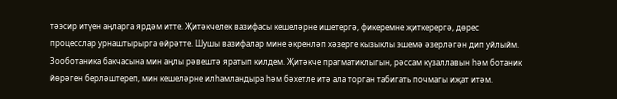тәэсир итүен аңларга ярдәм итте. Җитәкчелек вазифасы кешеләрне ишетергә, фикеремне җиткерергә, дөрес процесслар урнаштырырга өйрәтте. Шушы вазифалар мине әкренләп хәзерге кызыклы эшемә әзерләгән дип уйлыйм. Зооботаника бакчасына мин аңлы рәвештә яратып килдем. Җитәкче прагматиклыгын, рәссам күзаллавын һәм ботаник йөрәген берләштереп, мин кешеләрне илһамландыра һәм бәхетле итә ала торган табигать почмагы иҗат итәм.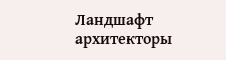Ландшафт архитекторы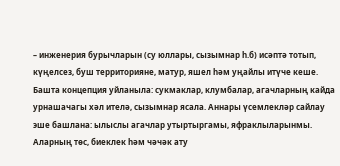– инженерия бурычларын (су юллары, сызымнар һ.б) исәптә тотып, күңелсез, буш территорияне, матур, яшел һәм уңайлы итүче кеше. Башта концепция уйланыла: сукмаклар, клумбалар, агачларның кайда урнашачагы хәл ителә, сызымнар ясала. Аннары үсемлекләр сайлау эше башлана: ылыслы агачлар утыртыргамы, яфраклыларынмы. Аларның төс, биеклек һәм чәчәк ату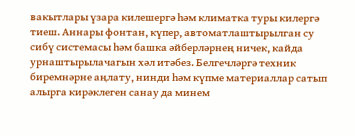вакытлары үзара килешергә һәм климатка туры килергә тиеш. Аннары фонтан, күпер, автоматлаштырылган су сибү системасы һәм башка әйберләрнең ничек, кайда урнаштырылачагын хәл итәбез. Белгечләргә техник биремнәрне аңлату, нинди һәм күпме материаллар сатып алырга кирәклеген санау да минем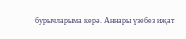бурычларыма керә. Аннары үзебез иҗат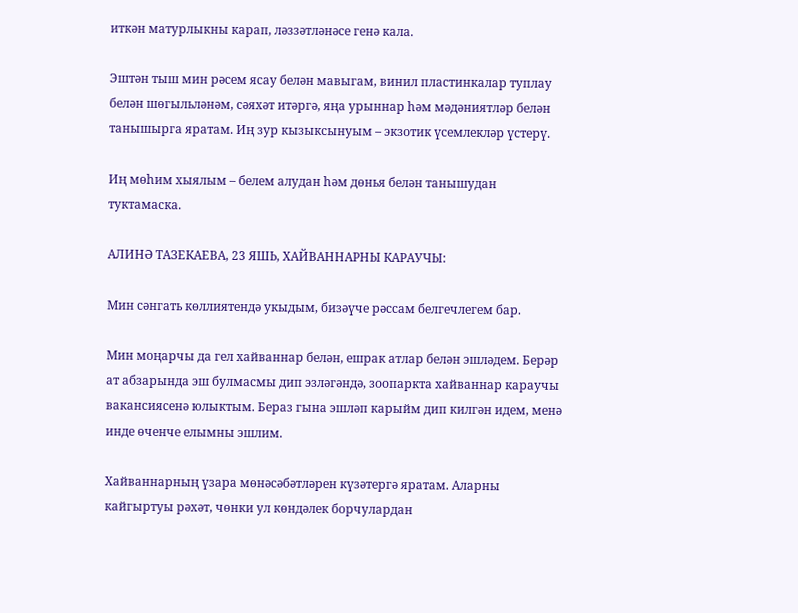иткән матурлыкны карап, ләззәтләнәсе генә кала.

Эштән тыш мин рәсем ясау белән мавыгам, винил пластинкалар туплау белән шөгыльләнәм, сәяхәт итәргә, яңа урыннар һәм мәдәниятләр белән танышырга яратам. Иң зур кызыксынуым – экзотик үсемлекләр үстерү.

Иң мөһим хыялым – белем алудан һәм дөнья белән танышудан туктамаска.

АЛИНӘ ТАЗЕКАЕВА, 23 ЯШЬ, ХАЙВАННАРНЫ КАРАУЧЫ:

Мин сәнгать көллиятендә укыдым, бизәүче рәссам белгечлегем бар.

Мин моңарчы да гел хайваннар белән, ешрак атлар белән эшләдем. Берәр ат абзарында эш булмасмы дип эзләгәндә, зоопаркта хайваннар караучы вакансиясенә юлыктым. Бераз гына эшләп карыйм дип килгән идем, менә инде өченче елымны эшлим.

Хайваннарның үзара мөнәсәбәтләрен күзәтергә яратам. Аларны кайгыртуы рәхәт, чөнки ул көндәлек борчулардан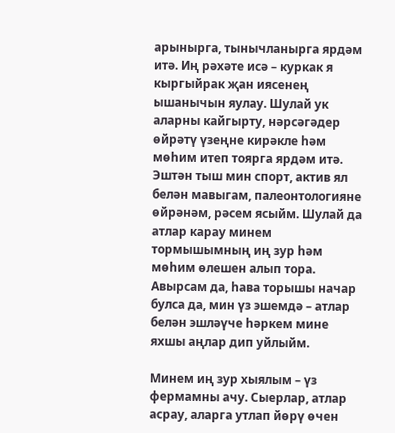арынырга, тынычланырга ярдәм итә. Иң рәхәте исә – куркак я кыргыйрак җан иясенең ышанычын яулау. Шулай ук аларны кайгырту, нәрсәгәдер өйрәтү үзеңне кирәкле һәм мөһим итеп тоярга ярдәм итә. Эштән тыш мин спорт, актив ял белән мавыгам, палеонтологияне өйрәнәм, рәсем ясыйм. Шулай да атлар карау минем тормышымның иң зур һәм мөһим өлешен алып тора. Авырсам да, һава торышы начар булса да, мин үз эшемдә – атлар белән эшләүче һәркем мине яхшы аңлар дип уйлыйм.

Минем иң зур хыялым – үз фермамны ачу. Сыерлар, атлар асрау, аларга утлап йөрү өчен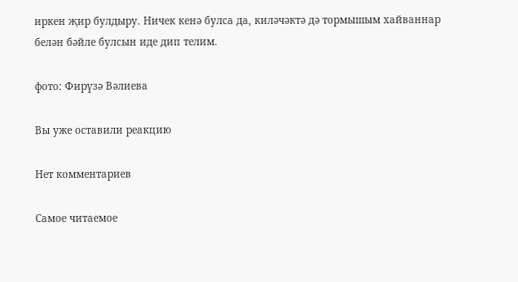иркен җир булдыру. Ничек кенә булса да, киләчәктә дә тормышым хайваннар белән бәйле булсын иде дип телим.

фото: Фирүзә Вәлиева

Вы уже оставили реакцию

Нет комментариев

Самое читаемое